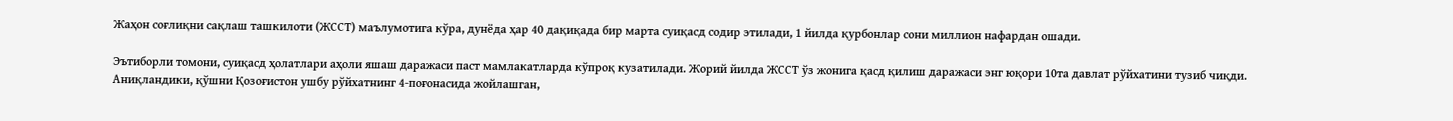Жаҳон соғлиқни сақлаш ташкилоти (ЖССТ) маълумотига кўра, дунёда ҳар 40 дақиқада бир марта суиқасд содир этилади, 1 йилда қурбонлар сони миллион нафардан ошади.

Эътиборли томони, суиқасд ҳолатлари аҳоли яшаш даражаси паст мамлакатларда кўпроқ кузатилади. Жорий йилда ЖССТ ўз жонига қасд қилиш даражаси энг юқори 10та давлат рўйхатини тузиб чиқди. Аниқландики, қўшни Қозоғистон ушбу рўйхатнинг 4-поғонасида жойлашган,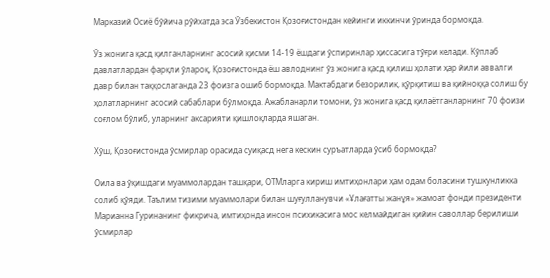Марказий Осиё бўйича рўйхатда эса Ўзбекистон Қозоғистондан кейинги иккинчи ўринда бормоқда.

Ўз жонига қасд қилганларнинг асосий қисми 14-19 ёшдаги ўспиринлар ҳиссасига тўғри келади. Кўплаб давлатлардан фарқли ўлароқ, Қозоғистонда ёш авлоднинг ўз жонига қасд қилиш ҳолати ҳар йили аввалги давр билан таққослаганда 23 фоизга ошиб бормоқда. Мактабдаги безорилик, қўрқитиш ва қийноққа солиш бу ҳолатларнинг асосий сабаблари бўлмоқда. Ажабланарли томони, ўз жонига қасд қилаётганларнинг 70 фоизи соғлом бўлиб, уларнинг аксарияти қишлоқларда яшаган.

Хўш, Қозоғистонда ўсмирлар орасида суиқасд нега кескин суръатларда ўсиб бормоқда?

Оила ва ўқишдаги муаммолардан ташқари, ОТМларга кириш имтиҳонлари ҳам одам боласини тушкунликка солиб қўяди. Таълим тизими муаммолари билан шуғулланувчи «Ұлағатты жанұя» жамоат фонди президенти Марианна Гуринанинг фикрича, имтиҳонда инсон психикасига мос келмайдиган қийин саволлар берилиши ўсмирлар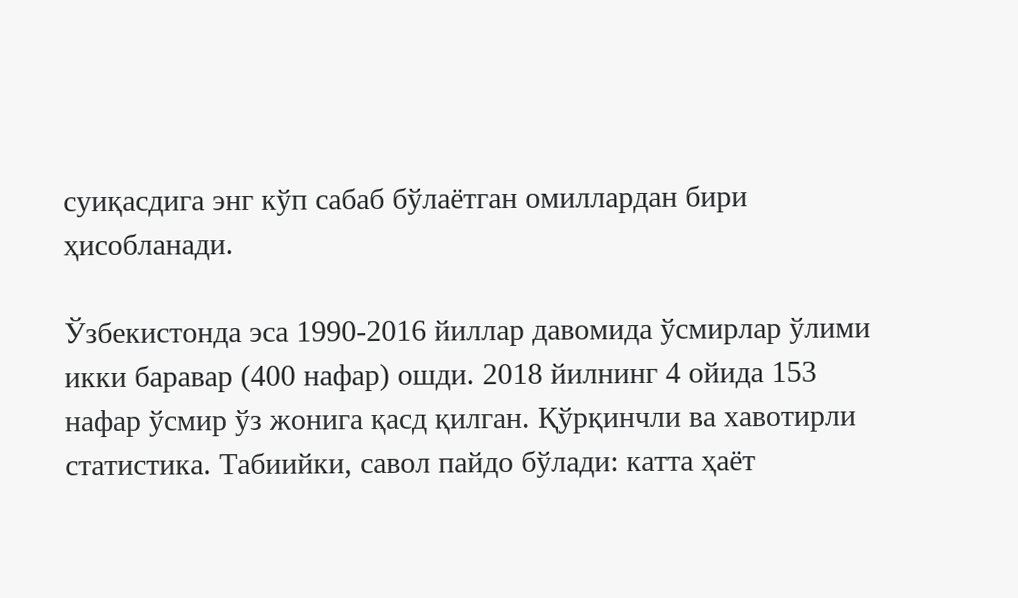суиқасдига энг кўп сабаб бўлаётган омиллардан бири ҳисобланади.

Ўзбекистонда эса 1990-2016 йиллар давомида ўсмирлар ўлими икки баравар (400 нафар) ошди. 2018 йилнинг 4 ойида 153 нафар ўсмир ўз жонига қасд қилган. Қўрқинчли ва хавотирли статистика. Табиийки, савол пайдо бўлади: катта ҳаёт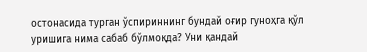остонасида турган ўспириннинг бундай оғир гуноҳга қўл уришига нима сабаб бўлмоқда? Уни қандай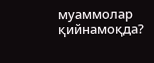муаммолар қийнамоқда?